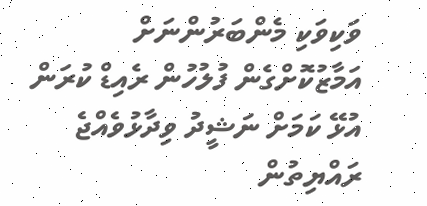ވަކިވަކި މެންބަރުންނަށް އަމާޒުކޮށްގެން ފުލުހުން ރެއިޑް ކުރަން އުޅޭ ކަމަށް ނަޝީދު ވިދާޅުވެއްޖެ
ރައްޔިތުން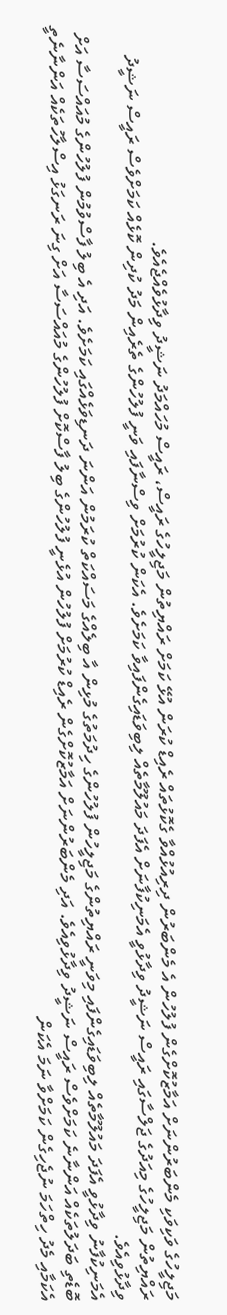މަޖިލީހުގެ ވަކިވަކި މެންބަރުންނަށް އަމާޒުކޮށްގެން ފުލުހުން އެ މެންބަރުން ދިރިއުޅުއްވާ ގެކޮޅުތައް ރެއިޑް ކުރަން އުޅޭ ކަމަށް ރައްޔިތުން މަޖިލީހުގެ ރައީސް، ރައީސް މުހައްމަދު ނަޝީދު ވިދާޅުވެއްޖެއެވެ.
ރައްޔިތުން މަޖިލީހުގެ މިއަދުގެ ޖަލްސާގައި ރައީސް ނަޝީދު ވިދާޅުވީ އެމަނިކުފާނަށް އެފަދަ މައުލޫމާތެއް ލިބިވަޑައިގެންފައިވާ ކަމަށެވެ. އެކަން ކުރުމަށް ވިސްނާފައި ވަނީ ފުލުހުންގެ ތެރެއިން މަދު ކުދިން ކޮޅެއް ކަމަށްވެސް ރައީސް ނަޝީދު ވިދާޅުވިއެވެ.
އެމަނިކުފާނު ވިދާޅުވީ އެފަދަ މައުލޫމާތެއް ލިބިވަޑައިގެންފައި މިވަނީ ރައްޔިތުންގެ މަޖިލީހުން ފުލުހުންގެ ހިދުމަތުގެ މުޅިން އާ ބިލެއްގެ މަސައްކަތް ކުރަމުން އަންނަ ދަނޑިވަޅެއްގައި ކަމަށެވެ. އަދި އެ ބިލު ފާސްވުމުން ފުލުހުންގެ މުއައްސަސާ އަށް ބޮޑެތި ބަދަލުތަކެއް އަންނާނެ ކަމަށްވެސް ރައީސް ނަޝީދު ވިދާޅުވިއެވެ. އަދި މެންބަރުންނަށް އަމާޒުކޮށްގެން ރެއިޑް ކުރުމަށް ފުލުހުން އުޅެނީ ފުލުހުންގެ ބިލު ފާސްކޮށް ފުލުހުންގެ މުއައްސަސާ އަށް ގިނަ ރަނގަޅު އިސްލާހުތަކެއް އަންނާނެތީ އެކަމާއި މެދު ހިތްހަމަ ނުޖެހިގެން ކަމަށްވާ ނަމަ އެކަން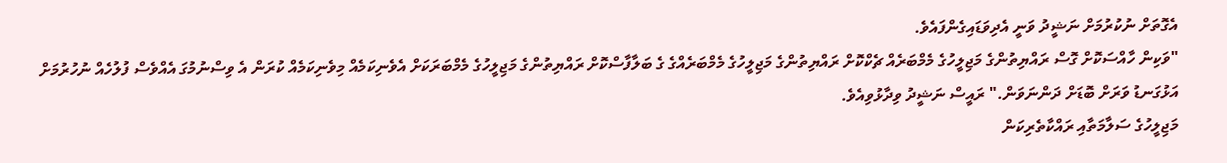އެގޮތަށް ނުކުރުމަށް ނަޝީދު ވަނީ އެދިވަޑައިގެންފައެވެ.
"ވަކިން ހާއްސަކޮށް ގޮސް ރައްޔިތުންގެ މަޖިލީހުގެ މެމްބަރެއް ޗެކްކޮށް ރައްޔިތުންގެ މަޖިލީހުގެ މެމްބަރެއްގެ ގެ ބަލާފާސްކޮށް ރައްޔިތުންގެ މަޖިލީހުގެ މެމްބަރަކަށް އެވެނިކަމެއް މިވެނިކަމެއް ކުރަން އެ ވިސްނުމުގަ އެއްވެސް ފުލުހެއް ނުހުރުމަށް އަޅުގަނޑު ވަރަށް ބޮޑަށް ދަންނަވަން." ރައީސް ނަޝީދު ވިދާޅުވިއެވެ.
މަޖިލީހުގެ ސަލާމަތާއި ރައްކާތެރިކަން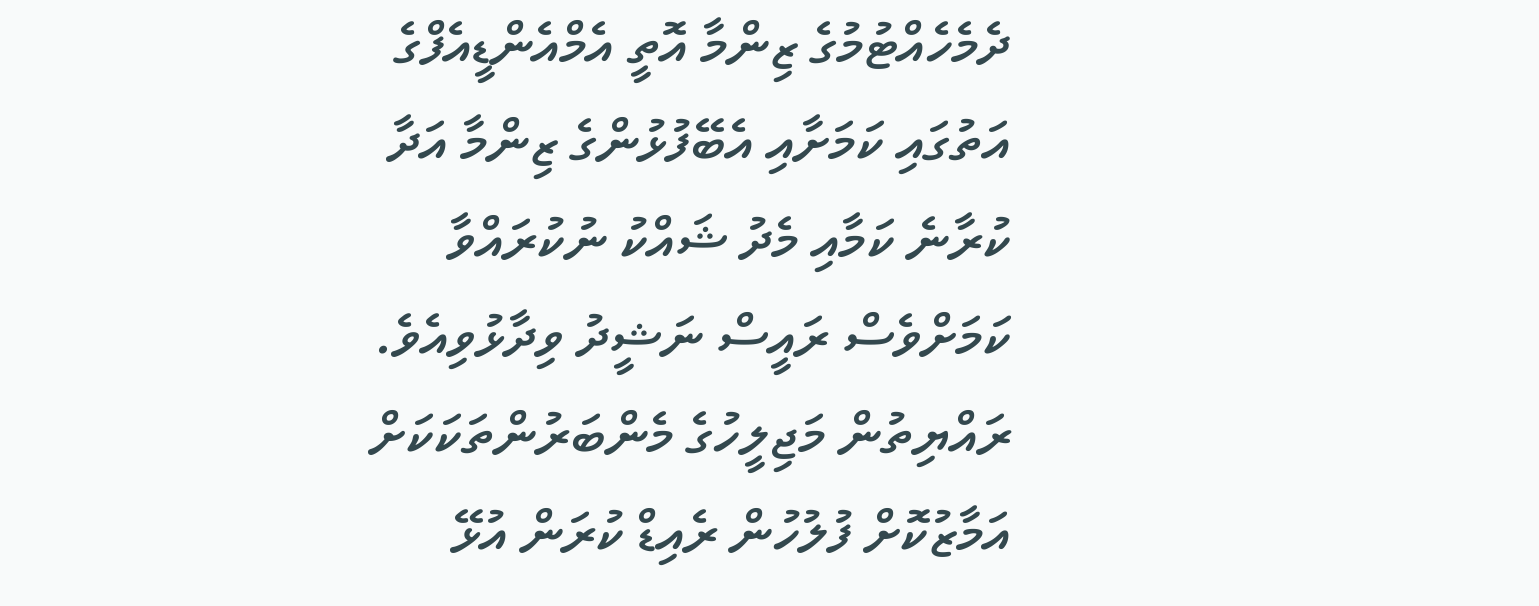ދެމެހެއްޓުމުގެ ޒިންމާ އޮތީ އެމްއެންޑީއެފްގެ އަތުގައި ކަމަށާއި އެބޭފުޅުންގެ ޒިންމާ އަދާ ކުރާނެ ކަމާއި މެދު ޝައްކު ނުކުރައްވާ ކަމަށްވެސް ރައީސް ނަޝީދު ވިދާޅުވިއެވެ.
ރައްޔިތުން މަޖިލީހުގެ މެންބަރުންތަކަކަށް އަމާޒުކޮށް ފުލުހުން ރެއިޑް ކުރަން އުޅޭ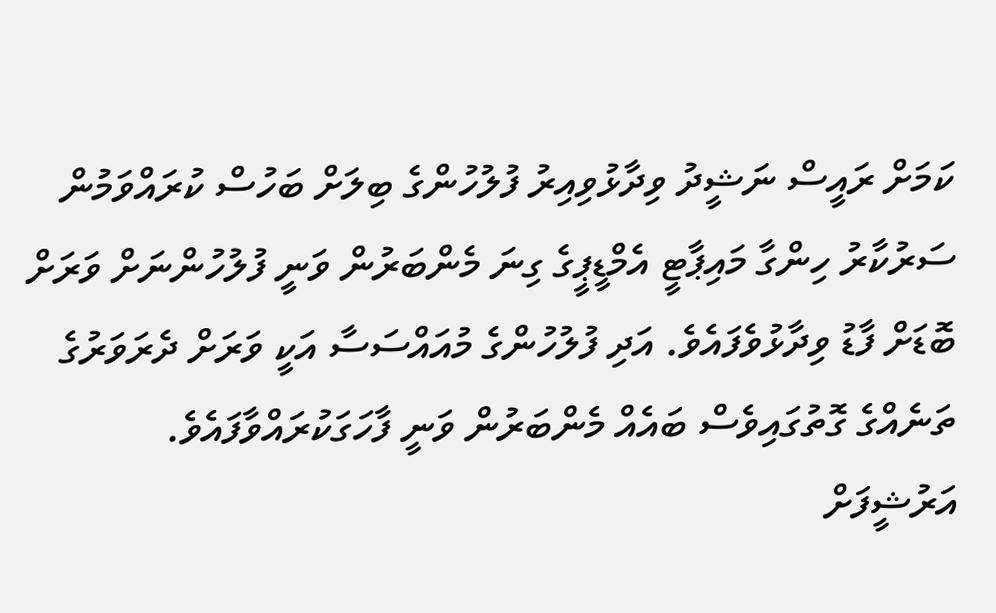ކަމަށް ރައީސް ނަޝީދު ވިދާޅުވިއިރު ފުލުހުންގެ ބިލަށް ބަހުސް ކުރައްވަމުން ސަރުކާރު ހިންގާ މައިޕާޓީ އެމްޑީޕީގެ ގިނަ މެންބަރުން ވަނީ ފުލުހުންނަށް ވަރަށް ބޮޑަށް ފާޑު ވިދާޅުވެފައެވެ. އަދި ފުލުހުންގެ މުއައްސަސާ އަކީ ވަރަށް ދެރަވަރުގެ ތަނެއްގެ ގޮތުގައިވެސް ބައެއް މެންބަރުން ވަނީ ފާހަގަކުރައްވާފައެވެ.
އަރުޝީފަށް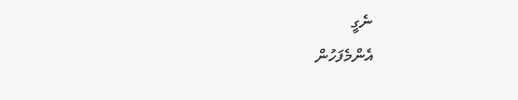ނެގީ
އެންމެފަހުން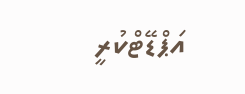އަޕްޑޭޓްކުރީ